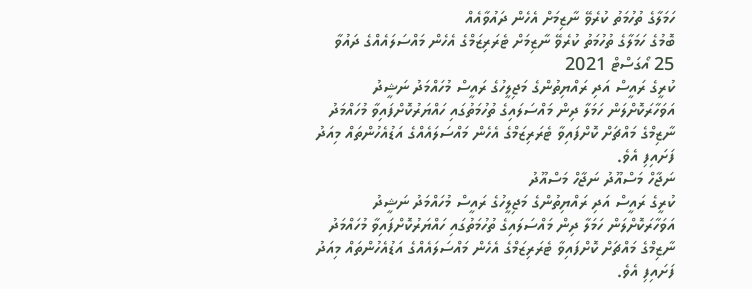ހަމަލާގެ ތުހުމަތު ކުރެވޭ ނާޒިމަށް އެހެން ދައުވާއެއް
ބޮމުގެ ހަމަލާގެ ތުހުމަތު ކުރެވޭ ނާޒިމަށް ޓެރަރިޒަމްގެ އެހެން މައްސަލައެއްގެ ދައުވާ
25 އޯގަސްޓް 2021
ކުރީގެ ރައީސް އަދި ރައްޔިތުންގެ މަޖިލީހުގެ ރައީސް މުހައްމަދު ނަޝީދު އަވަހާރަކޮށްލަން ހަމަލާ ދިން މައްސަލައިގެ ތުހުމަތުގައި ހައްޔަރުކޮށްފައިވާ މުހައްމަދު ނާޒިމްގެ މައްޗަށް ކޮށްފައިވާ ޓެރަރިޒަމްގެ އެހެން މައްސަލައެއްގެ އަޑުއެހުންތައް މިއަދު ފަށައިފި އެވެ.
ނަޖާހް މަސްއޫދު ނަޖާހް މަސްއޫދު
ކުރީގެ ރައީސް އަދި ރައްޔިތުންގެ މަޖިލީހުގެ ރައީސް މުހައްމަދު ނަޝީދު އަވަހާރަކޮށްލަން ހަމަލާ ދިން މައްސަލައިގެ ތުހުމަތުގައި ހައްޔަރުކޮށްފައިވާ މުހައްމަދު ނާޒިމްގެ މައްޗަށް ކޮށްފައިވާ ޓެރަރިޒަމްގެ އެހެން މައްސަލައެއްގެ އަޑުއެހުންތައް މިއަދު ފަށައިފި އެވެ.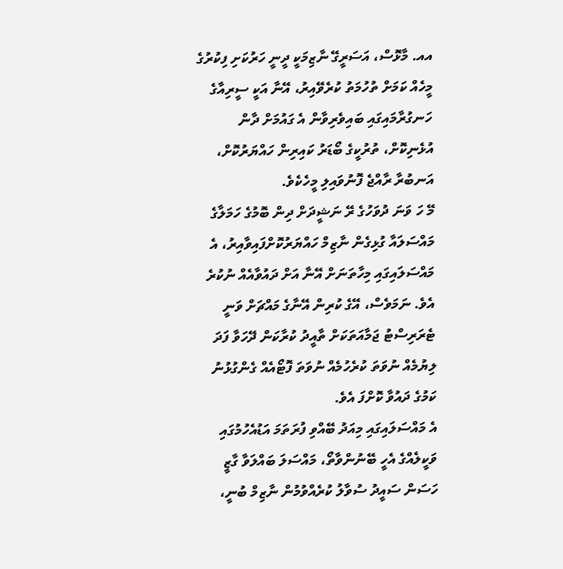އއ. މާޅޮސް، އަސަރީގޭ ނާޒިމަކީ ދީނީ ހަރުކަށި ފިކުރުގެ މީހެއް ކަމަށް ތުހުމަތު ކުރެވޭއިރު، އޭނާ އަކީ ސީރިއާގެ ހަނގުރާމައިގައި ބައިވެރިވާން އެ ގައުމަށް ދާން އުޅެނިކޮށް، ތުރުކީގެ ބޯޑަރު ކައިރިން ހައްޔަރުކޮށް، އަނބުރާ ރާއްޖެ ފޮނުވައިލި މީހެކެވެ.
މޭ ހަ ވަނަ ދުވަހުގެ ރޭ ނަޝީދަށް ދިން ބޮމުގެ ހަމަލާގެ މައްސަލައާ ގުޅިގެން ނާޒިމް ހައްޔަރުކޮށްފައިވާއިރު، އެ މައްސަލައިގައި މިހާތަނަށް އޭނާ އަށް ދައުވާއެއް ނުކުރެ އެވެ. ނަމަވެސް، އޭގެ ކުރިން އޭނާގެ މައްޗަށް ވަނީ ޓެރަރިސްޓު ޖަމާއަތަކަށް ތާއީދު ކުރާކަން ދޭހަވާ ފަދަ ލިޔުމެއް ނުވަތަ ކުރެހުމެއް ނުވަތަ ފޮޓޯއެއް ގެންގުޅުނު ކަމުގެ ދައުވާ ކޮށްފަ އެވެ.
އެ މައްސަލައިގައި މިއަދު ބޭއްވި ފުރަތަމަ އަޑުއެހުމުގައި ވަކީލެއްގެ އެހީ ބޭނުންވާތޯ، މައްސަލަ ބައްލަވާ ގާޒީ ހަސަން ސައީދު ސުވާލު ކުރެއްވުމުން ނާޒިމް ބުނީ،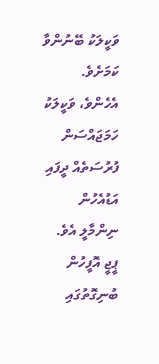ވަކީލަކު ބޭނުންވާ ކަމަށެވެ. އެހެންވެ، ވަކީލަކު ހަމަޖައްސަން ފުރުސަތެއް ދީފައި އަޑުއެހުން ނިންމާލީ އެވެ.
ޕީޖީ އޮފީހުން ބުނިގޮތުގައި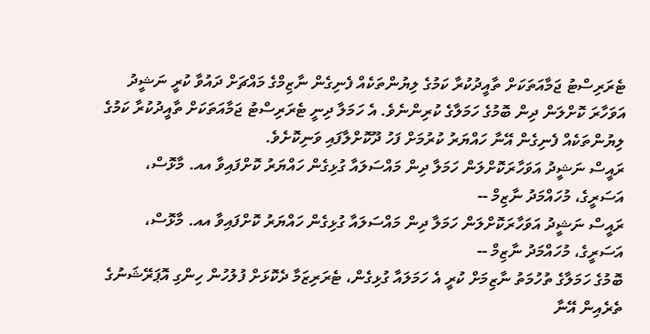ޓެރަރިސްޓު ޖަމާއަތަކަށް ތާއީދުކުރާ ކަމުގެ ލިޔުންތަކެއް ފެނިގެން ނާޒިމްގެ މައްޗަށް ދައުވާ ކުރީ ނަޝީދު އަވަހާރަ ކޮށްލަން ދިން ބޮމުގެ ހަމަލާގެ ކުރިންނެވެ. އެ ހަމަލާ ދިނީ ޓެރަރިސްޓު ޖަމާއަތަކަށް ތާއީދުކުރާ ކަމުގެ ލިޔުންތަކެއް ފެނިގެން އޭނާ ހައްޔަރު ކުރުމަށް ފަހު ދޫކޮށްލާފައި ވަނިކޮށެވެ.
ރައީސް ނަޝީދު އަވަހާރަކޮށްލަން ހަމަލާ ދިން މައްސަލައާ ގުޅިގެން ހައްޔަރު ކޮށްފައިވާ އއ. މާޅޮސް، އަސަރީގެ، މުހައްމަދު ނާޒިމް --
ރައީސް ނަޝީދު އަވަހާރަކޮށްލަން ހަމަލާ ދިން މައްސަލައާ ގުޅިގެން ހައްޔަރު ކޮށްފައިވާ އއ. މާޅޮސް، އަސަރީގެ، މުހައްމަދު ނާޒިމް --
ބޮމުގެ ހަމަލާގެ ތުހުމަތު ނާޒިމަށް ކުރީ އެ ހަމަލައާ ގުޅިގެން، ޓެރަރިޒަމާ ދެކޮޅަށް ފުލުހުން ހިންގި އޮޕަރޭޝަނުގެ ތެރެއިން އޭނާ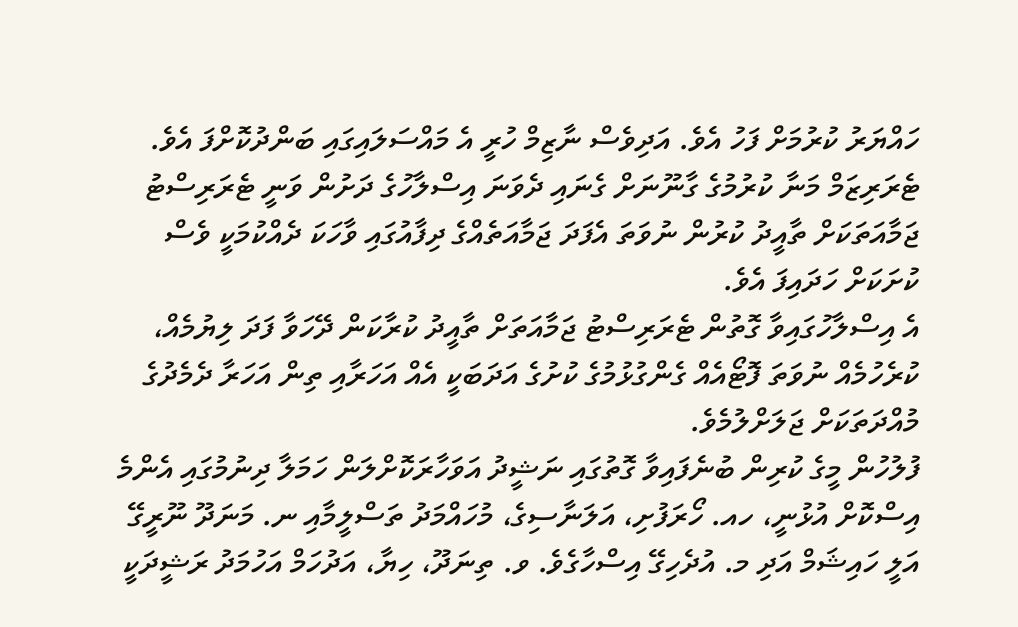ހައްޔަރު ކުރުމަށް ފަހު އެވެ. އަދިވެސް ނާޒިމް ހުރީ އެ މައްސަލައިގައި ބަންދުކޮށްފަ އެވެ.
ޓެރަރިޒަމް މަނާ ކުރުމުގެ ގާނޫނަށް ގެނައި ދެވަނަ އިސްލާހުގެ ދަށުން ވަނީ ޓެރަރިސްޓު ޖަމާއަތަކަށް ތާއީދު ކުރުން ނުވަތަ އެފަދަ ޖަމާއަތެއްގެ ދިފާއުގައި ވާހަކަ ދެއްކުމަކީ ވެސް ކުށަކަށް ހަދައިފަ އެވެ.
އެ އިސްލާހުގައިވާ ގޮތުން ޓެރަރިސްޓު ޖަމާއަތަށް ތާއީދު ކުރާކަން ދޭހަވާ ފަދަ ލިޔުމެއް، ކުރެހުމެއް ނުވަތަ ފޮޓޯއެއް ގެންގުޅުމުގެ ކުށުގެ އަދަބަކީ އެއް އަހަރާއި ތިން އަހަރާ ދެމެދުގެ މުއްދަތަކަށް ޖަލަށްލުމެވެ.
ފުލުހުން މީގެ ކުރިން ބުނެފައިވާ ގޮތުގައި ނަޝީދު އަވަހާރަކޮށްލަން ހަމަލާ ދިނުމުގައި އެންމެ އިސްކޮށް އުޅުނީ، ހއ. ހޯރަފުށި، އަލަނާސިގެ، މުހައްމަދު ތަސްލީމާއި ނ. މަނަދޫ ނޫރީގޭ އަލީ ހައިޝަމް އަދި މ. އުދެހިގޭ އިސްހާގެވެ. ވ. ތިނަދޫ، ހިޔާ، އަދުހަމް އަހުމަދު ރަޝީދަކީ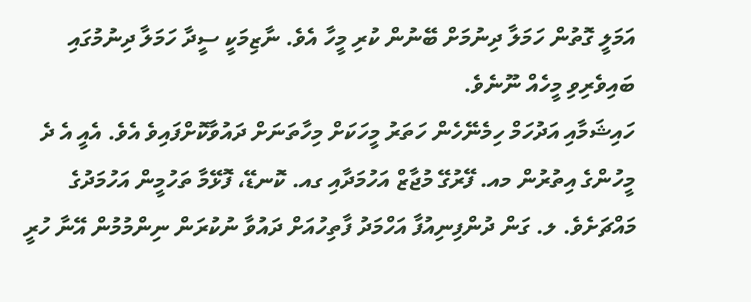އަމަލީ ގޮތުން ހަމަލާ ދިނުމަށް ބޭނުން ކުރި މީހާ އެވެ. ނާޒިމަކީ ސީދާ ހަމަލާ ދިނުމުގައި ބައިވެރިވި މީހެއް ނޫނެވެ.
ހައިޝަމާއި އަދުހަމް ހިމެނޭހެން ހަތަރު މީހަކަށް މިހާތަނަށް ދައުވާކޮށްފައިވެ އެވެ. އެއީ އެ ދެ މީހުންގެ އިތުރުން މއ. ފޭރުގޭ މުޖާޒް އަހުމަދާއި ގއ. ކޮނޑޭ، ފޮޅޭމާ ތަހުމީން އަހުމަދުގެ މައްޗަށެވެ. ލ. ގަން ދުންފިނިއުފާ އަހްމަދު ފާތިހުއަށް ދައުވާ ނުކުރަން ނިންމުމުން އޭނާ ހުރީ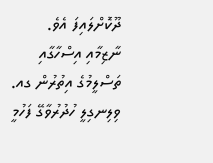ދޫކޮށްލައިފަ އެވެ.
ނާޒިމާއި އިސްހާގާއި ތަސްލީމުގެ އިތުރުން ގއ. ވިލިނގިލީ ހުދުރުވާގޭ ފަހުމީ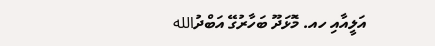އަލީއާއި ހއ. މޮޅަދޫ ބަހާރުގޭ އަބްދުالله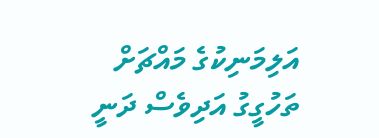އަލިމަނިކުގެ މައްޗަށް ތަހުގީގު އަދިވެސް ދަނީ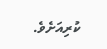ކުރިއަށެވެ.